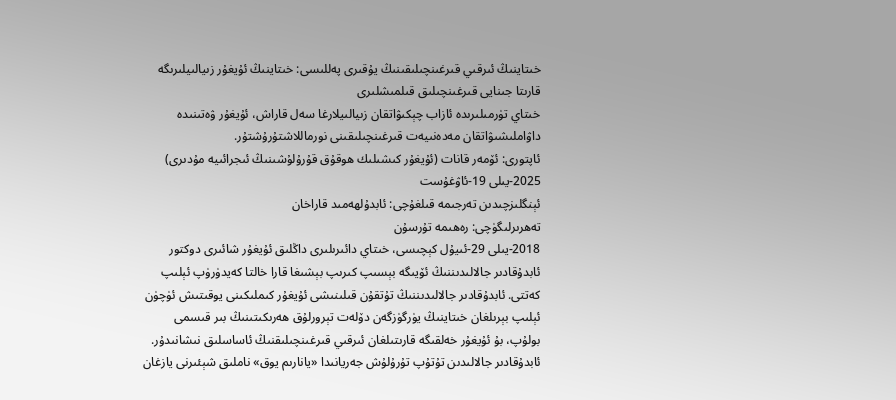خىتاينىڭ ئىرقىي قىرغىنچىلىقىنىڭ يۇقىرى پەللىسى: خىتاينىڭ ئۇيغۇر زىيالىيلىرىگە قارىتا جىنايى قىرغىنچىلىق قىلمىشلىرى
خىتاي تۈرمىلىرىدە ئازاب چېكىۋاتقان زىيالىيلارغا سەل قاراش، ئۇيغۇر ۋەتىنىدە داۋاملىشىۋاتقان مەدەنىيەت قىرغىنچىلىقىنى نورماللاشتۇرۇشتۇر.
ئاپتورى: ئۆمەر قانات (ئۇيغۇر كىشىلىك ھوقۇق قۇرۇلۇشىنىڭ ئىجرائىيە مۇدىرى)
2025-يىلى 19-ئاۋغۇست
ئېنگلىزچىدىن تەرجىمە قىلغۇچى: ئابدۇلھەمىد قاراخان
تەھرىرلىگۈچى: رەھىمە تۇرسۇن
2018-يىلى 29-ئىيۇل كېچىسى، خىتاي دائىرىلىرى داڭلىق ئۇيغۇر شائىرى دوكتور ئابدۇقادىر جالالىدىننىڭ ئۆيىگە بېسىپ كىرىپ بېشىغا قارا خالتا كەيدۈرۈپ ئېلىپ كەتتى. ئابدۇقادىر جالالىدىننىڭ تۇتقۇن قىلىنىشى ئۇيغۇر كىملىكىنى يوقىتىش ئۈچۈن ئېلىپ بېرىلغان خىتاينىڭ يۈرگۈزگەن دۆلەت تېرورلۇق ھەرىكىتىنىڭ بىر قىسمى بولۇپ، بۇ ئۇيغۇر خەلقىگە قارىتىلغان ئىرقىي قىرغىنچىلىقنىڭ ئاساسلىق نىشانىدۇر.
ئابدۇقادىر جالالىدىن تۇتۇپ تۇرۇلۇش جەريانىدا «يانارىم يوق» ناملىق شېئىرنى يازغان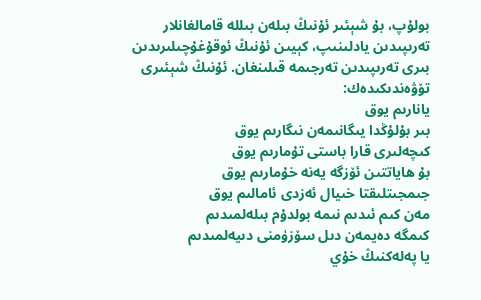بولۇپ، بۇ شېئىر ئۇنىڭ بىلەن بىللە قامالغانلار تەرىپىدىن يادلىنىپ، كېيىن ئۇنىڭ ئوقۇغۇچىلىرىدىن بىرى تەرىپىدىن تەرجىمە قىلىنغان. ئۇنىڭ شېئىرى تۆۋەندىكىدەك:
يانارىم يوق
بىر بۇلۇڭدا يىگانىمەن نىگارىم يوق
كىچەلىرى قارا باستى تۇمارىم يوق
بۇ ھاياتتىن ئۆزگە يەنە خۇمارىم يوق
جىمجىتلىقتا خىيال ئەزدى ئامالىم يوق
مەن كىم ئىدىم نىمە بولدۇم بىلەلمىدىم
كىمگە دەيمەن دىل سۆزۈمنى دىيەلمىدىم
يا پەلەكنىڭ خۇي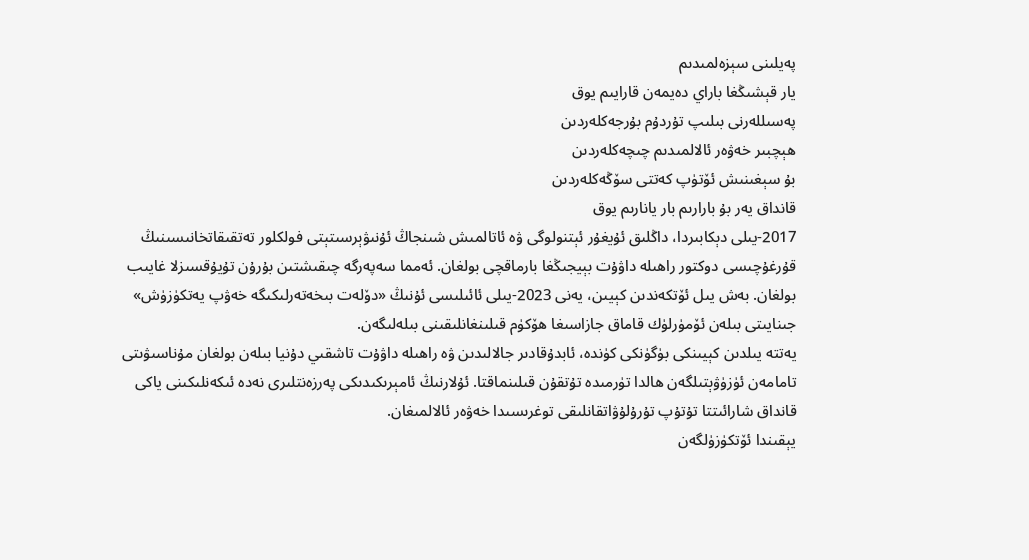پەيلىنى سېزەلمىدىم
يار قېشىڭغا باراي دەيمەن قارايىم يوق
پەسىللەرنى بىلىپ تۇردۇم بۇرجەكلەردىن
ھېچبىر خەۋەر ئالالمىدىم چىچەكلەردىن
بۇ سېغىنىش ئۆتۈپ كەتتى سۆڭەكلەردىن
قانداق يەر بۇ بارارىم بار يانارىم يوق
2017-يىلى دېكابىردا، داڭلىق ئۇيغۇر ئېتنولوگى ۋە ئاتالمىش شىنجاڭ ئۇنىۋېرسىتېتى فولكلور تەتقىقاتخانىسىنىڭ قۇرغۇچىسى دوكتور راھىلە داۋۇت بېيجىڭغا بارماقچى بولغان. ئەمما سەپەرگە چىقىشتىن بۇرۇن تۇيۇقسىزلا غايىب بولغان. بەش يىل ئۆتكەندىن كېيىن، يەنى 2023-يىلى ئائىلىسى ئۇنىڭ «دۆلەت بىخەتەرلىكىگە خەۋپ يەتكۈزۈش» جىنايىتى بىلەن ئۆمۈرلۈك قاماق جازاسىغا ھۆكۈم قىلىنغانلىقىنى بىلەلىگەن.
يەتتە يىلدىن كېيىنكى بۈگۈنكى كۈندە، ئابدۇقادىر جالالىدىن ۋە راھىلە داۋۇت تاشقىي دۇنيا بىلەن بولغان مۇناسىۋىتى تامامەن ئۈزۈۋېتىلگەن ھالدا تۈرمىدە تۇتقۇن قىلىنماقتا. ئۇلارنىڭ ئامېرىكىدىكى پەرزەنتلىرى نەدە ئىكەنلىكىنى ياكى قانداق شارائىتتا تۇتۇپ تۇرۇلۇۋاتقانلىقى توغرىسىدا خەۋەر ئالالمىغان.
يېقىندا ئۆتكۈزۈلگەن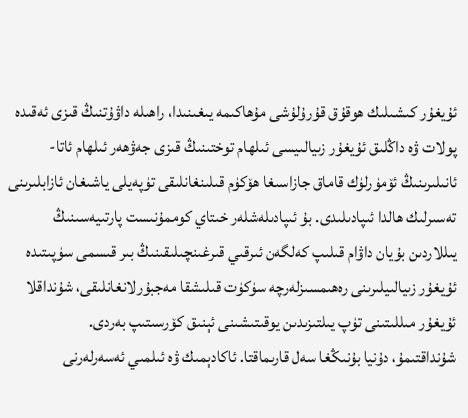ئۇيغۇر كىشىلىك ھوقۇق قۇرۇلۇشى مۇھاكىمە يىغىنىدا، راھىلە داۋۇتنىڭ قىزى ئەقىدە پولات ۋە داڭلىق ئۇيغۇر زىيالىيسى ئىلھام توختىنىڭ قىزى جەۋھەر ئىلھام ئاتا-ئانىلىرىنىڭ ئۆمۈرلۈك قاماق جازاسىغا ھۆكۈم قىلىنغانلىقى تۈپەيلى ياشىغان ئازابلىرىنى تەسىرلىك ھالدا ئىپادىلىدى. بۇ ئىپادىلەشلەر خىتاي كوممۇنىست پارتىيەسىنىڭ يىللاردىن بۇيان داۋام قىلىپ كەلگەن ئىرقىي قىرغىنچىلىقىنىڭ بىر قىسمى سۈپىتىدە ئۇيغۇر زىيالىيلىرىنى رەھىمسىزلەرچە سۈكۈت قىلىشقا مەجبۇرلانغانلىقى، شۇنداقلا ئۇيغۇر مىللىتىنى تۈپ يىلتىزىدىن يوقىتىشىنى ئېنىق كۆرسىتىپ بەردى.
شۇنداقتىمۇ، دۇنيا بۇنىڭغا سەل قارىماقتا. ئاكادېمىك ۋە ئىلمىي ئەسەرلەرنى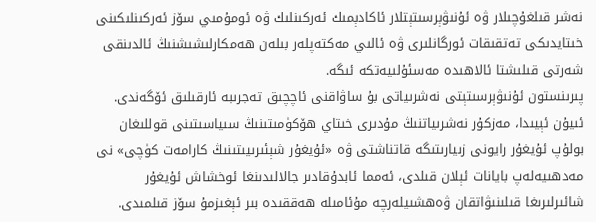نەشر قىلغۇچىلار ۋە ئۇنىۋېرسىتېتلار ئاكادېمىك ئەركىنلىك ۋە ئومۇمىي سۆز ئەركىنلىكىنى خىتايدىكى تەتقىقات ئورگانلىرى ۋە ئالىي مەكتەپلەر بىلەن ھەمكارلىشىشنىڭ ئالدىنقى شەرتى قىلىشتا ئالاھىدە مەسئۇلىيەتكە ئىگە.
پىرىنستون ئۇنىۋېرسىتېتى نەشرىياتى بۇ ساۋاقنى ئاچچىق تەجرىبە ئارقىلىق ئۆگەندى. ئىيۇن ئېيىدا، مەزكۇر نەشرىياتنىڭ مۇدىرى خىتاي ھۆكۈمىتىنىڭ سىياسىتىنى قوللىغان بولۇپ ئۇيغۇر رايونى زىيارىتىگە قاتناشتى ۋە «ئۇيغۇر شېئىرىيىتىنىڭ كارامەت كۈچى» نى مەدھىيەلەپ بايانات ئېلان قىلدى، ئەمما ئابدۇقادىر جالالىدىنغا ئوخشاش ئۇيغۇر شائىرلىرىغا قىلىنىۋاتقان ۋەھشىيلەرچە مۇئامىلە ھەققىدە بىر ئېغىزمۇ سۆز قىلمىدى.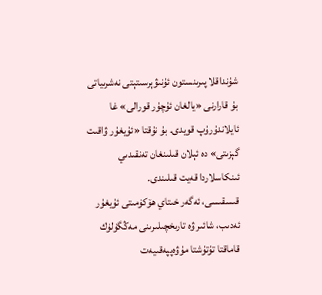شۇنداقلا پىرىنستون ئۇنىۋېرسىتېتى نەشرىياتى بۇ قارارنى «يالغان ئۇچۇر قورالى» غا ئايلاندۇرۇپ قويدى. بۇ نۇقتا «ئۇيغۇر ۋاقىت گېزىتى» دە ئېلان قىلىنغان تەنقىدىي ئىنكاسلاردا قەيت قىلىندى.
قىسقىسى، ئەگەر خىتاي ھۆكۈمىتى ئۇيغۇر ئەدىب، شائىر ۋە تارىخچىلىرىنى مەڭگۈلۈك قاماقتا تۇتۇشتا مۇۋەپپەقىيەت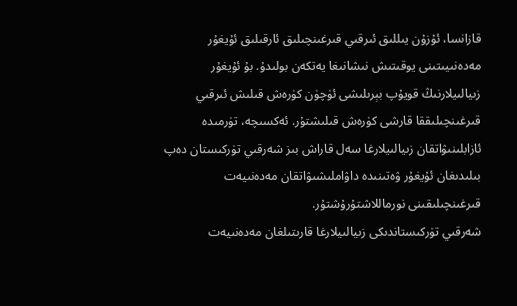قازانسا، ئۇزۇن يىللىق ئىرقىي قىرغىنچىلىق ئارقىلىق ئۇيغۇر مەدەنىيىتىنى يوقىتىش نىشانىغا يەتكەن بولىدۇ. بۇ ئۇيغۇر زىيالىيلارنىڭ قويۇپ بېرىلىشى ئۈچۈن كۈرەش قىلىش ئىرقىي قىرغىنچىلىققا قارشى كۈرەش قىلىشتۇر. ئەكسىچە، تۈرمىدە ئازابلىنىۋاتقان زىيالىيلارغا سەل قاراش بىز شەرقىي تۈركىستان دەپ بىلىدىغان ئۇيغۇر ۋەتىنىدە داۋاملىشىۋاتقان مەدەنىيەت قىرغىنچىلىقىنى نورماللاشتۇرۇشتۇر.
شەرقىي تۈركىستاندىكى زىيالىيلارغا قارىتىلغان مەدەنىيەت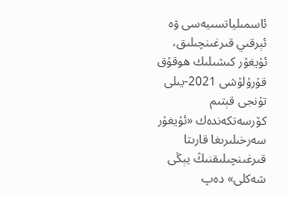ئاسمىلياتسىيەسى ۋە ئېرقىي قىرغىنچىلىق، ئۇيغۇر كىشىلىك ھوقۇق قۇرۇلۇشى 2021-يىلى تۇنجى قېتىم كۆرسەتكەندەك «ئۇيغۇر سەرخىلىرىغا قارىتا قىرغىنچىلىقنىڭ يېڭى شەكلى» دەپ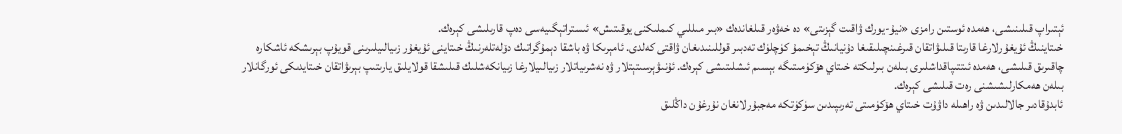ئېتىراپ قىلىنىشى، ھەمدە ئوستىن رامزى «نيۇ-يورك ۋاقىت گېزىتى» دە خەۋەر قىلغاندەك «بىر مىللىي كىملىكنى يوقىتىش» ئىستراتېگىيەسى دەپ قارىلىشى كېرەك.
خىتاينىڭ ئۇيغۇرلارغا قارىتا قىلىۋاتقان قىرغىنچىلىقىغا دۇنيانىڭ تېخىمۇ كۈچلۈك تەدبىر قوللىنىدىغان ۋاقتى كەلدى. ئامېرىكا ۋە باشقا دېمۇگراتىك دۆلەتلەرنىڭ خىتاينى ئۇيغۇر زىيالىيلىرىنى قويۇپ بېرىشكە ئاشكارە چاقىرىق قىلىشى، ھەمدە ئىتتىپاقداشلىرى بىلەن بىرلىكتە خىتاي ھۆكۈمىتىگە بېسىم ئىشلىتىشى كېرەك. ئۇنىۋېرسىتېتلار ۋە نەشرىياتلار زىيالىيلارغا زىيانكەشلىك قىلىشقا قولايلىق يارىتىپ بېرىۋاتقان خىتايدىكى ئورگانلار بىلەن ھەمكارلىشىشنى رەت قىلىشى كېرەك.
ئابدۇقادىر جالالىدىن ۋە راھىلە داۋۇت خىتاي ھۆكۈمىتى تەرىپىدىن سۈكۈتكە مەجبۇرلانغان نۇرغۇن داڭلىق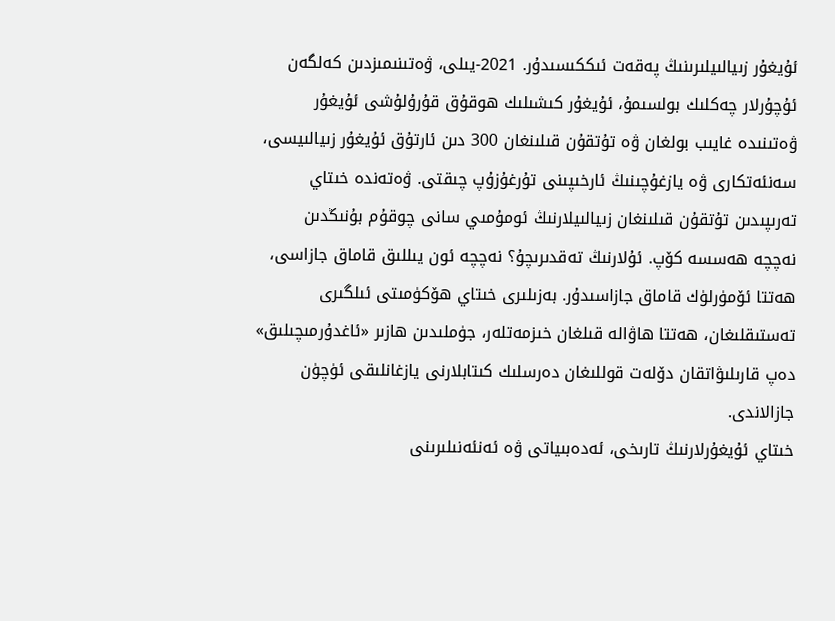ئۇيغۇر زىيالىيلىرىنىڭ پەقەت ئىككىسىدۇر. 2021-يىلى، ۋەتىنىمىزدىن كەلگەن ئۇچۇرلار چەكلىك بولسىمۇ، ئۇيغۇر كىشىلىك ھوقۇق قۇرۇلۇشى ئۇيغۇر ۋەتىنىدە غايىب بولغان ۋە تۇتقۇن قىلىنغان 300 دىن ئارتۇق ئۇيغۇر زىيالىيسى، سەنئەتكارى ۋە يازغۇچىنىڭ ئارخىپىنى تۇرغۇزۇپ چىقتى. ۋەتەندە خىتاي تەرىپىدىن تۇتقۇن قىلىنغان زىيالىيلارنىڭ ئومۇمىي سانى چوقۇم بۇنىڭدىن نەچچە ھەسسە كۆپ. ئۇلارنىڭ تەقدىرىچۇ؟ نەچچە ئون يىللىق قاماق جازاسى، ھەتتا ئۆمۈرلۈك قاماق جازاسىدۇر. بەزىلىرى خىتاي ھۆكۈمىتى ئىلگىرى تەستىقلىغان، ھەتتا ھاۋالە قىلغان خىزمەتلەر، جۈملىدىن ھازىر «ئاغدۇرمىچىلىق» دەپ قارىلىۋاتقان دۆلەت قوللىغان دەرسلىك كىتابلارنى يازغانلىقى ئۈچۈن جازالاندى.
خىتاي ئۇيغۇرلارنىڭ تارىخى، ئەدەبىياتى ۋە ئەنئەنىلىرىنى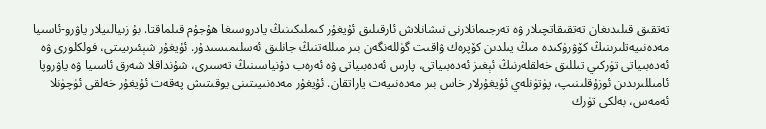تەتقىق قىلىدىغان تەتقىقاتچىلار ۋە تەرجىمانلارنى نىشانلاش ئارقىلىق ئۇيغۇر كىملىكىنىڭ يادروسىغا ھۇجۇم قىلماقتا. بۇ زىيالىيلار ياۋرو-ئاسىيا مەدەنىيەتلىرىنىڭ كۆۋرۈكىدە مىڭ يىلدىن كۆپرەك ۋاقىت گۈللەنگەن بىر مىللەتنىڭ جانلىق ئەسلىمىسىدۇر. ئۇيغۇر شېئىرىيىتى، فولكلورى ۋە ئەدەبىياتى تۈركىي تىللىق خەلقلەرنىڭ ئېغىز ئەدەبىياتى، پارس ئەدەبىياتى ۋە ئەرەب دۇنياسىنىڭ تەسىرى، شۇنداقلا شەرق ئاسىيا ۋە ياۋروپا ئامىللىرىدىن ئوزۇقلىنىپ، پۈتۈنلەي ئۇيغۇرلار خاس بىر مەدەنىيەت ياراتقان. ئۇيغۇر مەدەنىيىتىنى يوقىتىش پەقەت ئۇيغۇر خەلقى ئۈچۈنلا ئەمەس، بەلكى تۈرك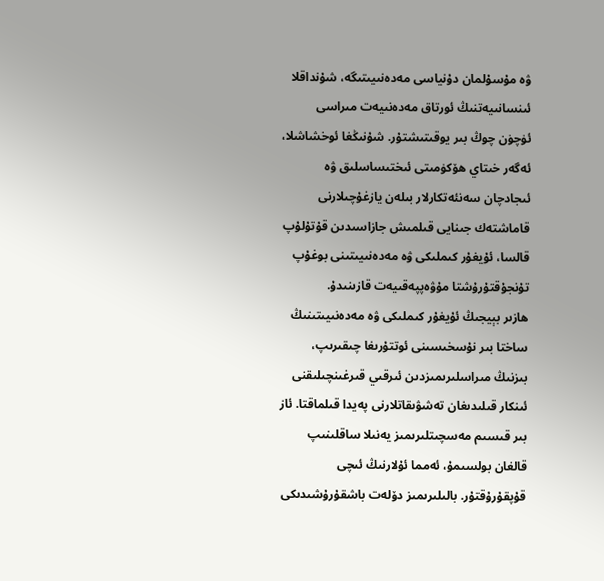ۋە مۇسۇلمان دۇنياسى مەدەنىيىتىگە، شۇنداقلا ئىنسانىيەتنىڭ ئورتاق مەدەنىيەت مىراسى ئۈچۈن چوڭ بىر يوقىتىشتۇر. شۇنىڭغا ئوخشاشلا، ئەگەر خىتاي ھۆكۈمىتى ئىختىساسلىق ۋە ئىجادچان سەنئەتكارلار بىلەن يازغۇچىلارنى قاماشتەك جىنايى قىلمىش جازاسىدىن قۇتۇلۇپ قالسا، ئۇيغۇر كىملىكى ۋە مەدەنىيىتىنى بوغۇپ تۇنجۇقتۇرۇشتا مۇۋەپپەقىيەت قازىنىدۇ.
ھازىر بېيجىڭ ئۇيغۇر كىملىكى ۋە مەدەنىيىتىنىڭ ساختا بىر نۇسخىسىنى ئوتتۇرىغا چىقىرىپ، بىزنىڭ مىراسلىرىمىزدىن ئىرقىي قىرغىنچىلىقنى ئىنكار قىلىدىغان تەشۋىقاتلارنى پەيدا قىلماقتا. ئاز بىر قىسىم مەسچىتلىرىمىز يەنىلا ساقلىنىپ قالغان بولسىمۇ، ئەمما ئۇلارنىڭ ئىچى قۇپقۇرۇقتۇر. بالىلىرىمىز دۆلەت باشقۇرۇشىدىكى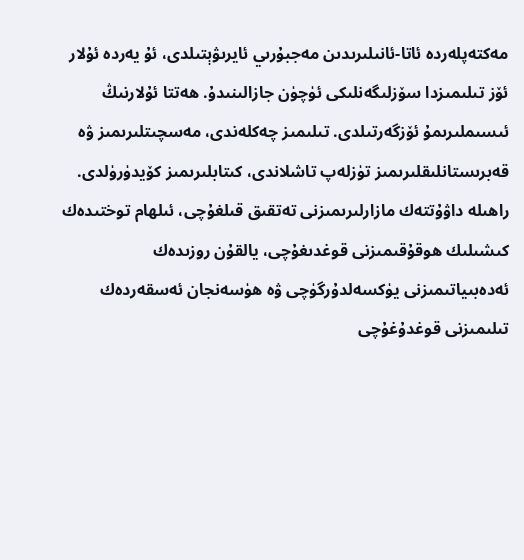مەكتەپلەردە ئاتا-ئانىلىرىدىن مەجبۇرىي ئايرىۋېتىلدى، ئۇ يەردە ئۇلار ئۆز تىلىمىزدا سۆزلىگەنلىكى ئۈچۈن جازالىنىدۇ. ھەتتا ئۇلارنىڭ ئىسىملىرىمۇ ئۆزگەرتىلدى. تىلىمىز چەكلەندى، مەسچىتلىرىمىز ۋە قەبرىستانلىقلىرىمىز تۈزلەپ تاشلاندى، كىتابلىرىمىز كۆيدۈرۈلدى.
راھىلە داۋۇتتەك مازارلىرىمىزنى تەتقىق قىلغۇچى، ئىلھام توختىدەك كىشىلىك ھوقۇقىمىزنى قوغدىغۇچى، يالقۇن روزىدەك ئەدەبىياتىمىزنى يۈكسەلدۇرگۈچى ۋە ھۈسەنجان ئەسقەردەك تىلىمىزنى قوغدۇغۇچى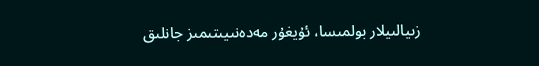زىيالىيلار بولمىسا، ئۇيغۇر مەدەنىيىتىمىز جانلىق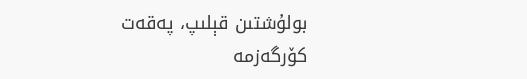بولۇشتىن قېلىپ، پەقەت كۆرگەزمە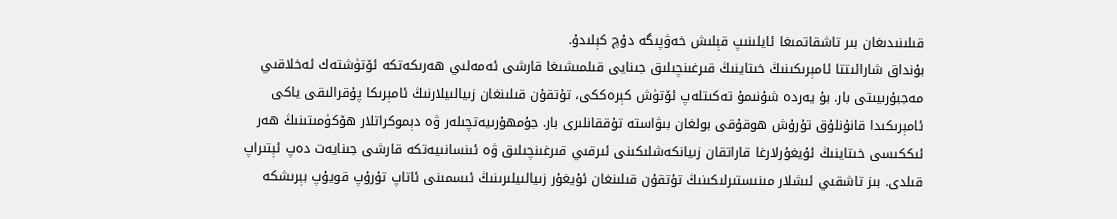قىلىنىدىغان بىر تاشقاتمىغا ئايلىنىپ قېلىش خەۋپىگە دۇچ كېلىدۇ.
بۇنداق شارائىتتا ئامېرىكىنىڭ خىتاينىڭ قىرغىنچىلىق جىنايى قىلمىشىغا قارشى ئەمەلىي ھەرىكەتكە ئۆتۈشتەك ئەخلاقىي مەجبۇرىيىتى بار. بۇ يەردە شۇنىمۇ تەكىتلەپ ئۆتۈش كېرەككى، تۇتقۇن قىلىنغان زىيالىيلارنىڭ ئامېرىكا پۇقرالىقى ياكى ئامېرىكىدا قانۇنلۇق تۇرۇش ھوقۇقى بولغان بىۋاستە تۇققانلىرى بار. جۇمھۇرىيەتچىلەر ۋە دېموكراتلار ھۆكۈمىتىنىڭ ھەر ئىككىسى خىتاينىڭ ئۇيغۇرلارغا قاراتقان زىيانكەشلىكىنى ئىرقىي قىرغىنچىلىق ۋە ئىنسانىيەتكە قارشى جىنايەت دەپ ئېتىراپ قىلدى. بىز تاشقىي ئىشلار مىنىستىرلىكىنىڭ تۇتقۇن قىلىنغان ئۇيغۇر زىيالىيلىرىنىڭ ئىسمىنى ئاتاپ تۇرۇپ قويۇپ بېرىشكە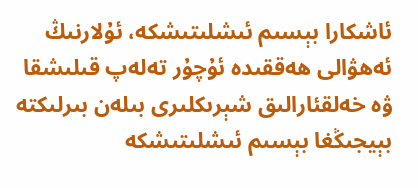ئاشكارا بېسىم ئىشلىتىشكە، ئۇلارنىڭ ئەھۋالى ھەققىدە ئۇچۇر تەلەپ قىلىشقا ۋە خەلقئارالىق شېرىكلىرى بىلەن بىرلىكتە بېيجىڭغا بېسىم ئىشلىتىشكە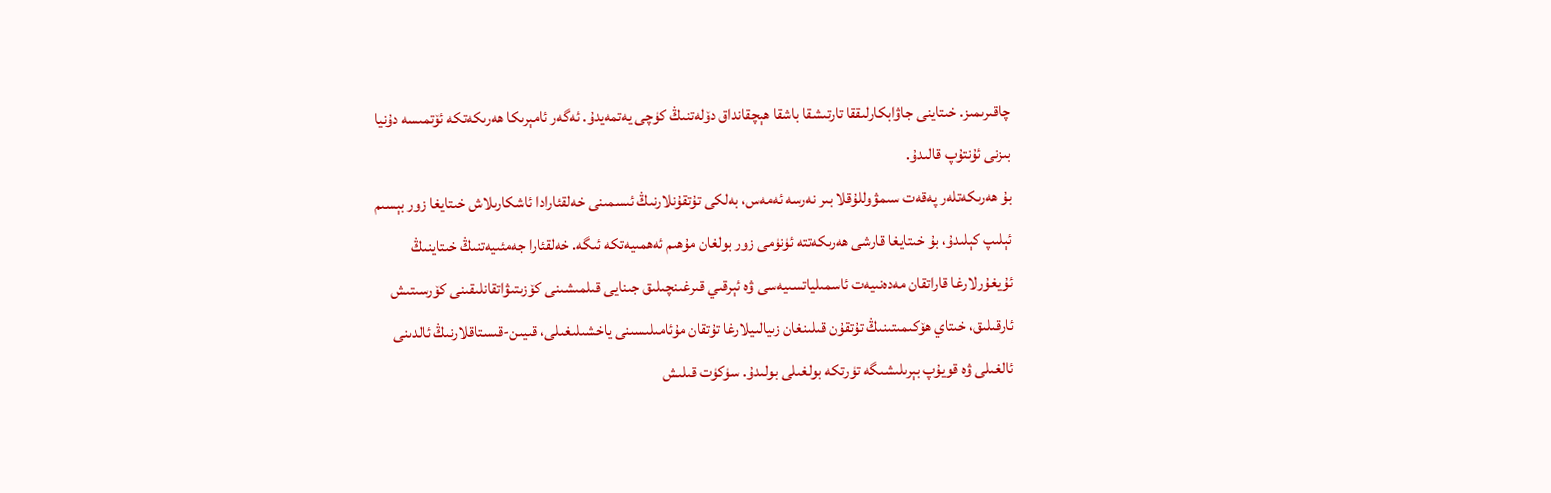چاقىرىمىز. خىتاينى جاۋابكارلىققا تارتىشقا باشقا ھېچقانداق دۆلەتنىڭ كۈچى يەتمەيدۇ. ئەگەر ئامېرىكا ھەرىكەتكە ئۆتمىسە دۇنيا بىزنى ئۇنتۇپ قالىدۇ.
بۇ ھەرىكەتلەر پەقەت سىمۋوللۇقلا بىر نەرسە ئەمەس، بەلكى تۇتقۇنلارنىڭ ئىسمىنى خەلقئارادا ئاشكارىلاش خىتايغا زور بېسىم ئېلىپ كېلىدۇ، بۇ خىتايغا قارشى ھەرىكەتتە ئۈنۈمى زور بولغان مۇھىم ئەھمىيەتكە ئىگە. خەلقئارا جەمئىيەتنىڭ خىتاينىڭ ئۇيغۇرلارغا قاراتقان مەدەنىيەت ئاسمىلياتسىيەسى ۋە ئېرقىي قىرغىنچىلىق جىنايى قىلمىشىنى كۆزىتىۋاتقانلىقىنى كۆرسىتىش ئارقىلىق، خىتاي ھۆكىمىتىنىڭ تۇتقۇن قىلىنغان زىيالىيلارغا تۇتقان مۇئامىلىسىنى ياخشىلىغىلى، قىيىن-قىستاقلارنىڭ ئالدىنى ئالغىلى ۋە قويۇپ بېرىلىشىگە تۈرتكە بولغىلى بولىدۇ. سۈكۈت قىلىش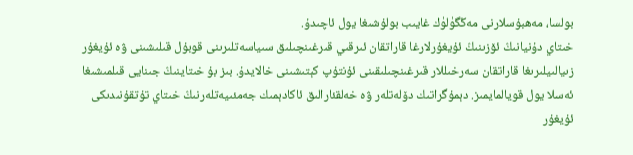بولسا، مەھبۇسلارنى مەڭگۈلۈك غايىب بولۇشىغا يول ئاچىدۇ.
خىتاي دۇنيانىڭ ئۆزىنىڭ ئۇيغۇرلارغا قاراتقان ئىرقىي قىرغىنچىلىق سىياسەتلىرىنى قوبۇل قىلىشىنى ۋە ئۇيغۇر زىيالىيلىرىغا قاراتقان سەرخىللار قىرغىنچىلىقىنى ئۇنتۇپ كېتىشىنى خالايدۇ. بىز بۇ خىتاينىڭ جىنايى قىلمىشىغا ئەسلا يول قويالمايمىز. دېمۇگراتىك دۆلەتلەر ۋە خەلقئارالىق ئاكادېمىك جەمئىيەتلەرنىڭ خىتاي تۇتقۇنىدىكى ئۇيغۇر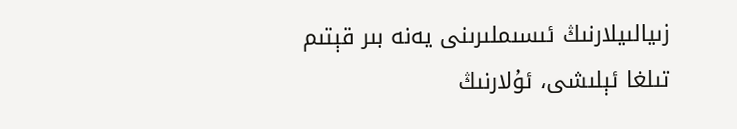زىيالىيلارنىڭ ئىسىملىرىنى يەنە بىر قېتىم تىلغا ئېلىشى، ئۇلارنىڭ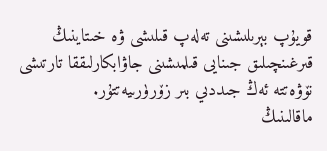قويۇپ بېرىلىشىنى تەلەپ قىلىشى ۋە خىتاينىڭ قىرغىنچىلىق جىنايى قىلمىشىنى جاۋابكارلىققا تارتىشى نۆۋەتتە ئەڭ جىددىي بىر زۆرۈرىيەتتۇر.
ماقالىنىڭ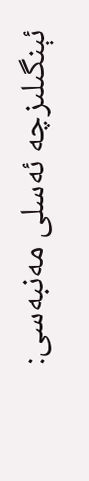ئېنگىلىزچە ئەسلى مەنبەسى: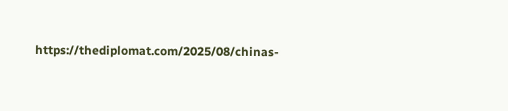https://thediplomat.com/2025/08/chinas-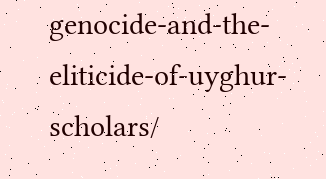genocide-and-the-eliticide-of-uyghur-scholars/